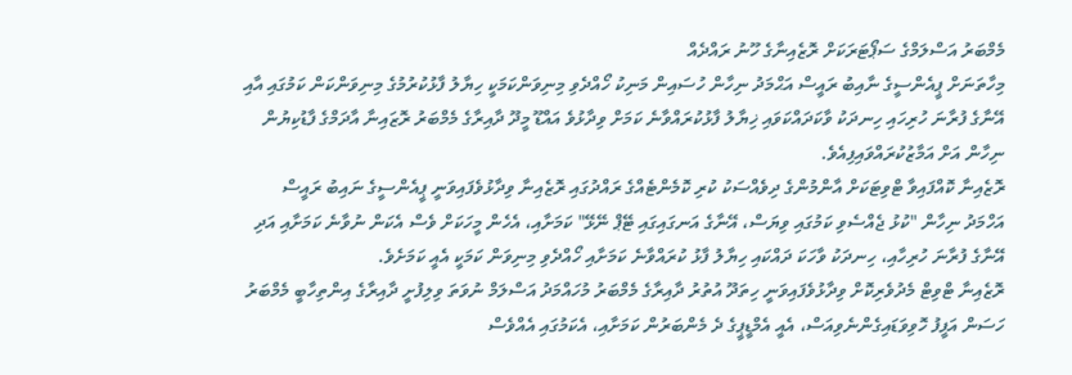މެމްބަރު އަސްލަމްގެ ސަޕޯޓަރަކަށް ރޮޒެއިނާގެ ހޫނު ރައްދެއް
މިހާތަނަށް ޕީއެންސީގެ ނާއިބު ރައީސް އަޙްމަދު ނިހާން ހުސައިން މަނިކު ހޯއްދެވި މިނިވަންކަމަކީ ހިޔާލު ފާޅުކުރުމުގެ މިނިވަންކަން ކަމުގައި އާއި އޭނާގެ ފުރާނަ ހުރިހައި ހިނދަކު ވާކަދައްކަވައި ޚިޔާލު ފާޅުކުރައްވާނެ ކަމަށް ވިދާޅުވެ އައްޑޫ މީދޫ ދާއިރާގެ މެމްބަރު ރޮޒައިނާ އާދަމްގެ ފާޑުކިޔުން ނިހާން އަށް އަމާޒުކުރައްވައިފިއެވެ.
ރޮޒެއިނާ ކޮއްފައިވާ ޓްވިޓަކަށް އާންމުންގެ ދިވެއްސަކު ކުރި ކޮމެންޓެއްގެ ރައްދުގައި ރޮޒެއިނާ ވިދާޅުވެފައިވަނީ ޕީއެންސީގެ ނައިބު ރައީސް އަހްމަދު ނިހާން "ކުޅު ޖެއްސެވި ކަމުގައި ވިޔަސް، އޭނާގެ އަނގައިގައި ޓޭޕް ނޭޅޭ" ކަމަށާއި، އެހެން މީހަކަށް ވެސް އެކަން ނުވާނެ ކަމަށާއި އަދި އޭނާގެ ފުރާނަ ހުރިހާއި، ހިނދަކު ވާހަކަ ދައްކައި ހިޔާލު ފާޅު ކުރައްވާނެ ކަމަށާއި ހޯއްދެވި މިނިވަން ކަމަކީ އެއީ ކަމަށެވެ.
ރޮޒެއިނާ ޓްވިޓް މެދުވެރިކޮށް ވިދާޅުވެފައިވަނީ ހިތަދޫ އުތުރު ދާއިރާގެ މެމްބަރު މުހައްމަދު އަސްލަމް ނުވަތަ ވިލިފުށީ ދާއިރާގެ އިންތިހާބީ މެމްބަރު ހަސަން އަފީފު ހޮވިވަޑައިގެންނެވިއަސް، އެއީ އެމްޑީޕީގެ ދެ މެންބަރުން ކަމަށާއި، އެކަމުގައި އެއްވެސް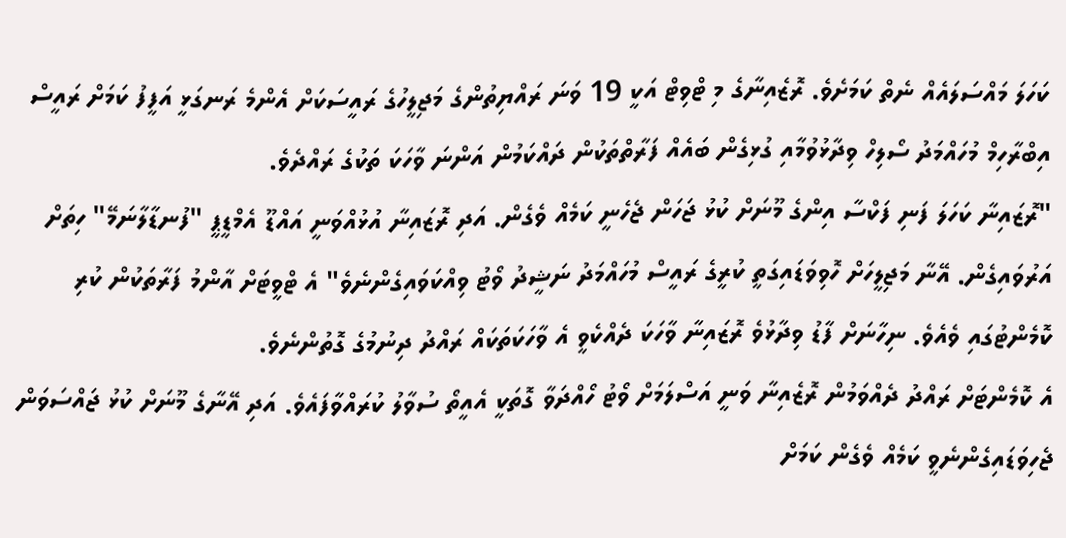ކަހަލަ މައްސަލައެއް ނެތް ކަމަށެވެ. ރޮޒެއިނާގެ މި ޓްވިޓް އަކީ 19 ވަނަ ރައްޔިތުންގެ މަޖިލީހުގެ ރައީސަކަށް އެންމެ ރަނގަޅީ އަފީފު ކަމަށް ރައީސް އިބްރާހިމް މުހައްމަދު ސޯލިހް ވިދާޅުވުމާއި ގުޅިގެން ބައެއް ފަރާތްތަކުން ދައްކަމުން އަންނަ ވާހަކަ ތަކުގެ ރައްދެވެ.
"ރޮޒައިނާ ކަހަލަ ފަނި ފަކްސާ އިންގެ މޫނަށް ކުޅު ޖަހަން ޖެހެނީ ކަމެއް ވެގެން. އަދި ރޮޒައިނާ އުޅުއްވަނީ އައްޑޫ އެމްޑީޕީ "ފުނޑާލާނަމޭ" ހިތަށް އަރުވައިގެން. އޭނާ މަޖިލީހަށް ހޮވިވަޑައިގަތީ ކުރީގެ ރައީސް މުހައްމަދު ނަޝީދު ވޯޓު ވިއްކަވައިގެންނެވެ" އެ ޓްވީޓަށް އާންމު ފަރާތަކުން ކުރި ކޮމެންޓުގައި ވެއެވެ. ނިހާނަށް ފާޑު ވިދާޅުވެ ރޮޒައިނާ ވާހަކަ ދެއްކެވީ އެ ވާހަކަތަކައް ރައްދު ދިނުމުގެ ގޮތުންނެވެ.
އެ ކޮމެންޓަށް ރައްދު ދެއްވަމުން ރޮޒެއިނާ ވަނީ އަސްލަމަށް ވޯޓު ހޯއްދަވާ ގޮތަކީ އެއީތޯ ސުވާލު ކުރައްވާފައެވެ. އަދި އޭނާގެ މޫނަށް ކުޅު ޖައްސަވަން ޖެހިވަޑައިގެންނެވީ ކަމެއް ވެގެން ކަމަށް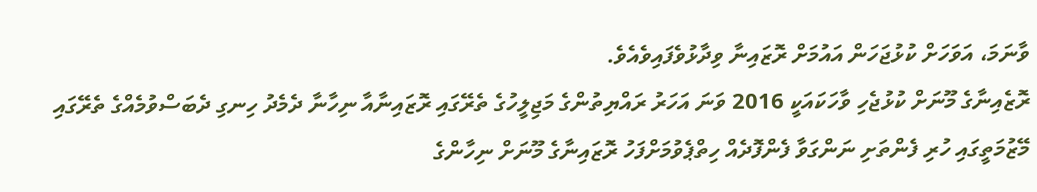ވާނަމަ، އަވަހަށް ކުޅުޖަހަން އައުމަށް ރޮޒައިނާ ވިދާޅުވެފައިވެއެވެ.
ރޮޒެއިނާގެ މޫނަށް ކުޅުޖެހި ވާހަކައަކީ 2016 ވަނަ އަހަރު ރައްޔިތުންގެ މަޖިލީހުގެ ތެރޭގައި ރޮޒައިނާއާ ނިހާނާ ދެމެދު ހިނގި ދެބަސްވުމެއްގެ ތެރޭގައި މޭޒުމަތީގައި ހުރި ފެންތަށި ނަންގަވާ ފެންފޮދެއް ހިތްޕެވުމަށްފަހު ރޮޒައިނާގެ މޫނަށް ނިހާންގެ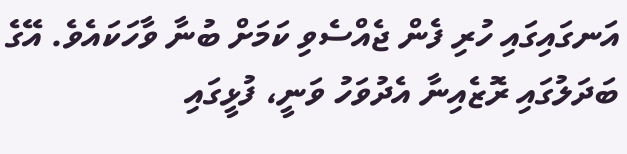އަނގައިގައި ހުރި ފެން ޖެއްސެވި ކަމަށް ބުނާ ވާހަކައެވެ. އޭގެ ބަދަލުގައި ރޮޒެއިނާ އެދުވަހު ވަނީ، ފުޅީގައި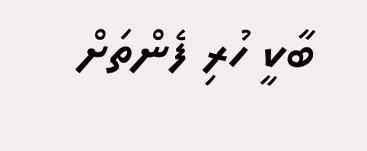ބާކީ ހުރި ފެންތަށް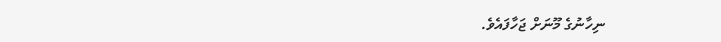ނިހާނުގެ މޫނަށް ޖަހާފައެވެ.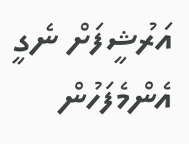އަރުޝީފަށް ނެގީ
އެންމެފަހުން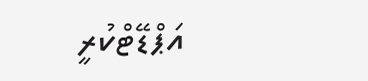އަޕްޑޭޓްކުރީ